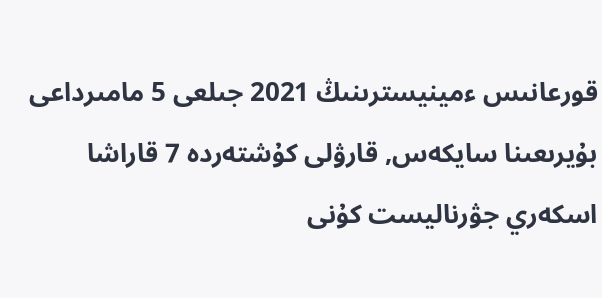قورعانىس ءمينيسترىنىڭ 2021 جىلعى 5 مامىرداعى بۇيرىعىنا سايكەس, قارۋلى كۇشتەردە 7 قاراشا اسكەري جۋرناليست كۇنى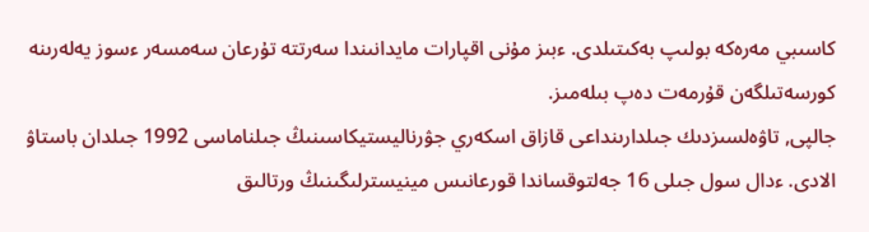كاسىبي مەرەكە بولىپ بەكىتىلدى. ءبىز مۇنى اقپارات مايدانىندا سەرتتە تۇرعان سەمسەر ءسوز يەلەرىنە كورسەتىلگەن قۇرمەت دەپ بىلەمىز.
جالپى, تاۋەلسىزدىك جىلدارىنداعى قازاق اسكەري جۋرناليستيكاسىنىڭ جىلناماسى 1992 جىلدان باستاۋ الادى. ءدال سول جىلى 16 جەلتوقساندا قورعانىس مينيسترلىگىنىڭ ورتالىق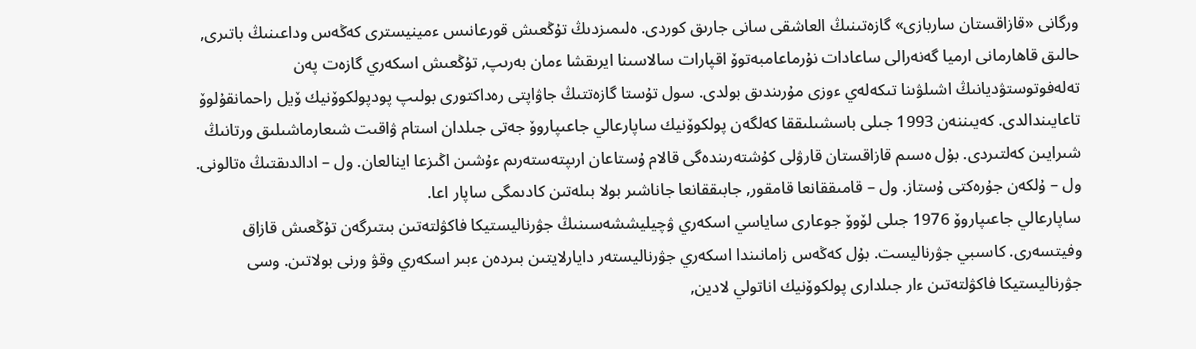ورگانى «قازاقستان ساربازى» گازەتىنىڭ العاشقى سانى جارىق كوردى. ەلىمىزدىڭ تۇڭعىش قورعانىس ءمينيسترى كەڭەس وداعىنىڭ باتىرى, حالىق قاھارمانى ارميا گەنەرالى ساعادات نۇرماعامبەتوۆ اقپارات سالاسىنا ايرىقشا ءمان بەرىپ, تۇڭعىش اسكەري گازەت پەن تەلەفوتوستۋديانىڭ اشىلۋىنا تىكەلەي ءوزى مۇرىندىق بولدى. سول تۇستا گازەتتىڭ جاۋاپتى رەداكتورى بولىپ پودپولكوۆنيك ۆيل راحمانقۇلوۆ تاعايىندالدى. كەيىننەن 1993 جىلى باسشىلىققا كەلگەن پولكوۆنيك ساپارعالي جاعىپاروۆ جەتى جىلدان استام ۋاقىت شىعارماشىلىق ورتانىڭ شىرايىن كەلتىردى. بۇل ەسىم قازاقستان قارۋلى كۇشتەرىندەگى قالام ۇستاعان ارىپتەستەرىم ءۇشىن اڭىزعا اينالعان. ول – ادالدىقتىڭ ەتالونى. ول – ۇلكەن جۇرەكتى ۇستاز. ول – قامىققانعا قامقور, جابىققانعا جاناشىر بولا بىلەتىن كادىمگى ساپار اعا.
ساپارعالي جاعىپاروۆ 1976 جىلى لۆوۆ جوعارى ساياسي اسكەري ۋچيليششەسىنىڭ جۋرناليستيكا فاكۋلتەتىن بىتىرگەن تۇڭعىش قازاق وفيتسەرى. كاسىبي جۋرناليست. بۇل كەڭەس زامانىندا اسكەري جۋرناليستەر دايارلايتىن بىردەن ءبىر اسكەري وقۋ ورنى بولاتىن. وسى جۋرناليستيكا فاكۋلتەتىن ءار جىلدارى پولكوۆنيك اناتولي لادين,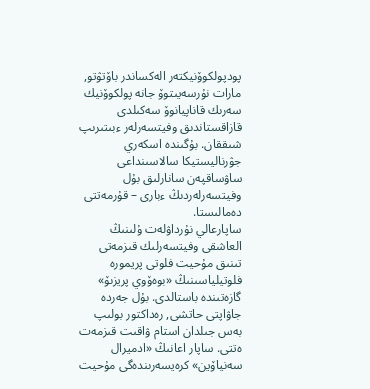پودپولكوۆنيكتەر الەكساندر باۆتۋتو, مارات نۇرسەيىتوۆ جانە پولكوۆنيك سەرىك قاناپيانوۆ سەكىلدى قازاقستاندىق وفيتسەرلەر ءبىتىرىپ شىققان. بۇگىندە اسكەري جۋرناليستيكا سالاسىنداعى ساۋساقپەن سانارلىق بۇل وفيتسەرلەردىڭ ءبارى – قۇرمەتتى دەمالىستا.
ساپارعالي نۇرداۋلەت ۇلىنىڭ العاشقى وفيتسەرلىك قىزمەتى تىنىق مۇحيت فلوتى پريمورە فلوتيلياسىنىڭ «بوەۆوي پريزىۆ» گازەتىندە باستالدى. بۇل جەردە جاۋاپتى حاتشى, رەداكتور بولىپ بەس جىلدان استام ۋاقىت قىزمەت ەتتى. ساپار اعانىڭ «ادميرال سەنياۆين» كرەيسەرىندەگى مۇحيت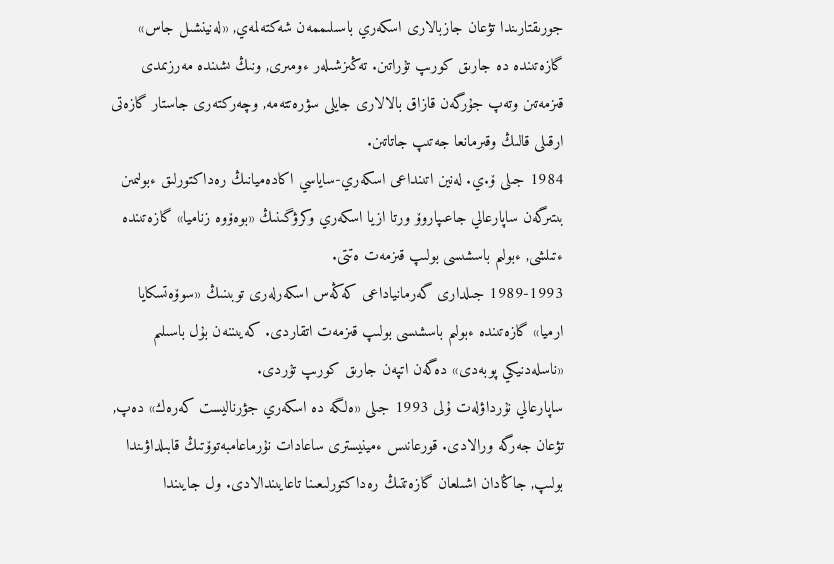جورىقتارىندا تۋعان جازبالارى اسكەري باسىلىممەن شەكتەلمەي, «لەنينشىل جاس» گازەتىندە دە جارىق كورىپ تۇراتىن. تەڭىزشىلەر ءومىرى, ونىڭ ىشىندە مەرزىمدى قىزمەتىن وتەپ جۇرگەن قازاق بالالارى جايلى سۋرەتتەمە, وچەركتەرى جاستار گازەتى ارقىلى قالىڭ وقىرمانعا جەتىپ جاتاتىن.
1984 جىلى ۆ.ي. لەنين اتىنداعى اسكەري-ساياسي اكادەميانىڭ رەداكتورلىق ءبولىمىن بىتىرگەن ساپارعالي جاعىپاروۆ ورتا ازيا اسكەري وكرۋگىنىڭ «بوەۆوە زناميا» گازەتىندە ءتىلشى, ءبولىم باسشىسى بولىپ قىزمەت ەتتى.
1989-1993 جىلدارى گەرمانياداعى كەڭەس اسكەرلەرى توبىنىڭ «سوۆەتسكايا ارميا» گازەتىندە ءبولىم باسشىسى بولىپ قىزمەت اتقاردى. كەيىننەن بۇل باسىلىم «ناسلەدنيكي پوبەدى» دەگەن اتپەن جارىق كورىپ تۇردى.
ساپارعالي نۇرداۋلەت ۇلى 1993 جىلى «ەلگە دە اسكەري جۋرناليست كەرەك» دەپ, تۋعان جەرگە ورالادى. قورعانىس ءمينيسترى ساعادات نۇرماعامبەتوۆتىڭ قابىلداۋىندا بولىپ, جاڭادان اشىلعان گازەتتىڭ رەداكتورلىعىنا تاعايىندالادى. ول جايىندا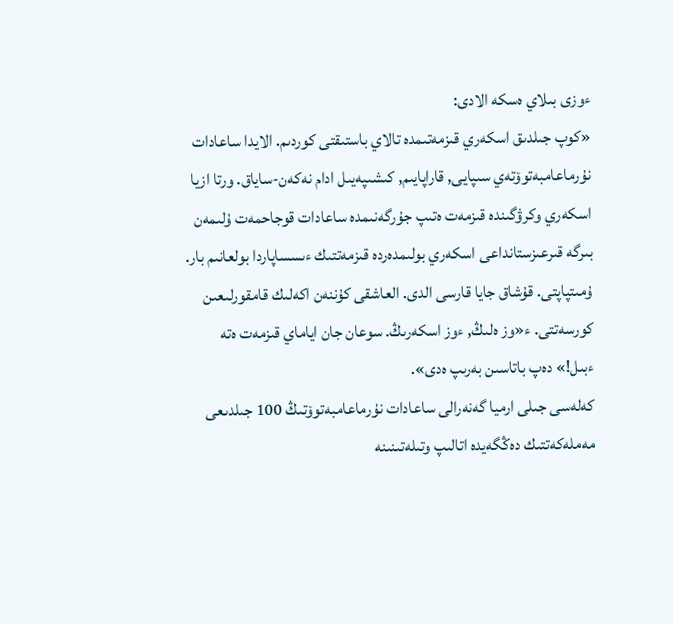ءوزى بىلاي ەسكە الادى:
«كوپ جىلدىق اسكەري قىزمەتىمدە تالاي باستىقتى كوردىم. الايدا ساعادات نۇرماعامبەتوۆتەي سىپايى, قاراپايىم, كىشىپەيىل ادام نەكەن-ساياق. ورتا ازيا اسكەري وكرۋگىندە قىزمەت ەتىپ جۇرگەنىمدە ساعادات قوجاحمەت ۇلىمەن بىرگە قىرعىزستانداعى اسكەري بولىمدەردە قىزمەتتىك ءىسساپاردا بولعانىم بار. ۇمىتپاپتى. قۇشاق جايا قارسى الدى. العاشقى كۇننەن اكەلىك قامقورلىعىن كورسەتتى. ء«وز ەلىڭ, ءوز اسكەرىڭ. سوعان جان اياماي قىزمەت ەتە ءبىل!» دەپ باتاسىن بەرىپ ەدى».
كەلەسى جىلى ارميا گەنەرالى ساعادات نۇرماعامبەتوۆتىڭ 100 جىلدىعى مەملەكەتتىك دەڭگەيدە اتالىپ وتىلەتىنىنە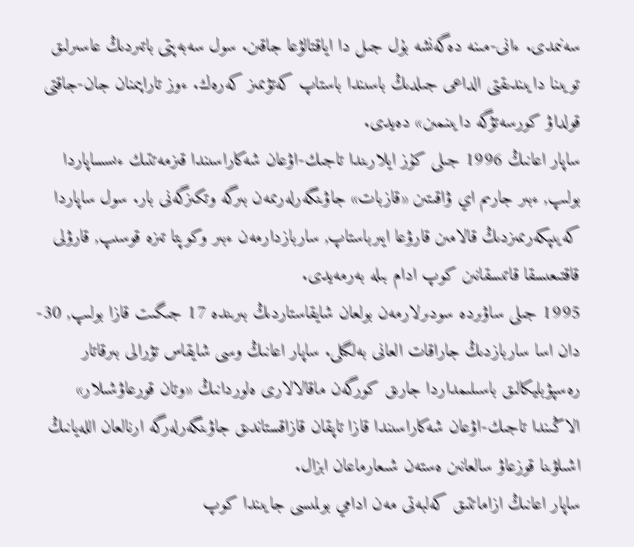سەنىمدى. ءانى-مىنە دەگەنشە بۇل جىل دا اياقتالۋعا جاقىن. سول سەبەپتى باتىردىڭ عاسىرلىق تويىنا دايىندىقتى الداعى جىلدىڭ باسىندا باستاپ كەتۋىمىز كەرەك. ءوز تاراپىمنان جان-جاقتى قولداۋ كورسەتۋگە دايىنمىن» دەيدى.
ساپار اعانىڭ 1996 جىلى كۇز ايلارىندا تاجىك-اۋعان شەكاراسىندا قىزمەتتىك ءىسساپاردا بولىپ, ءبىر جارىم اي ۋاقىتىن «قازبات» جاۋىنگەرلەرىمەن بىرگە وتكىزگەنى بار. سول ساپاردا كەيىپكەرىمىزدىڭ قالامىن قارۋعا ايىرباستاپ, ساربازدارمەن ءبىر وكوپتا تىزە قوسىپ, قارۋلى قاقتىعىسقا قاتىسقانىن كوپ ادام بىلە بەرمەيدى.
1995 جىلى ساۋىردە سودىرلارمەن بولعان شايقاستاردىڭ بىرىندە 17 جىگىت قازا بولىپ, 30-دان اسا ساربازدىڭ جاراقات العانى بەلگىلى. ساپار اعانىڭ وسى شايقاس تۋرالى بىرقاتار رەسپۋبليكالىق باسىلىمداردا جارىق كورگەن ماقالالارى ەلوردانىڭ «وتان قورعاۋشىلار» الاڭىندا تاجىك-اۋعان شەكاراسىندا قازا تاپقان قازاقستاندىق جاۋىنگەرلەرگە ارنالعان اللەيانىڭ اشىلۋىنا قوزعاۋ سالعانىن ەستەن شىعارماعان ابزال.
ساپار اعانىڭ ازاماتتىق كەلبەتى مەن ادامي بولمىسى جايىندا كوپ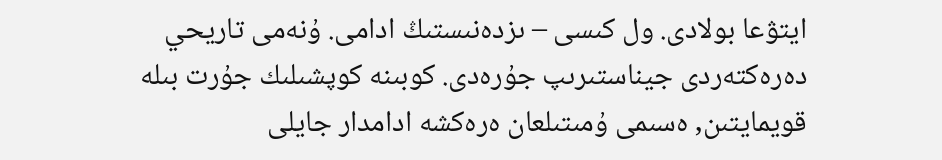ايتۋعا بولادى. ول كىسى – ىزدەنىستىڭ ادامى. ۇنەمى تاريحي دەرەكتەردى جيناستىرىپ جۇرەدى. كوبىنە كوپشىلىك جۇرت بىلە قويمايتىن, ەسىمى ۇمىتىلعان ەرەكشە ادامدار جايلى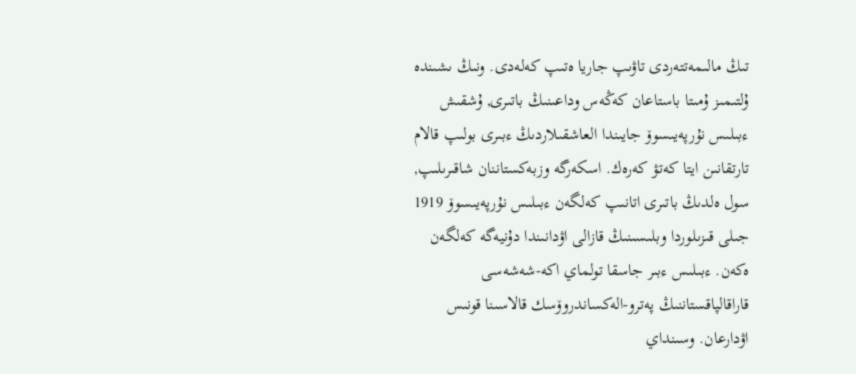تىڭ مالىمەتتەردى تاۋىپ جاريا ەتىپ كەلەدى. ونىڭ ىشىندە ۇلتىمىز ۇمىتا باستاعان كەڭەس وداعىنىڭ باتىرى, ۇشقىش ءبىلىس نۇرپەيىسوۆ جايىندا العاشقىلاردىڭ ءبىرى بولىپ قالام تارتقانىن ايتا كەتۋ كەرەك. اسكەرگە وزبەكستاننان شاقىرىلىپ, سول ەلدىڭ باتىرى اتانىپ كەلگەن ءبىلىس نۇرپەيىسوۆ 1919 جىلى قىزىلوردا وبلىسىنىڭ قازالى اۋدانىندا دۇنيەگە كەلگەن ەكەن. ءبىلىس ءبىر جاسقا تولماي اكە-شەشەسى قاراقالپاقستاننىڭ پەترو-الەكساندروۆسك قالاسىنا قونىس اۋدارعان. وسىنداي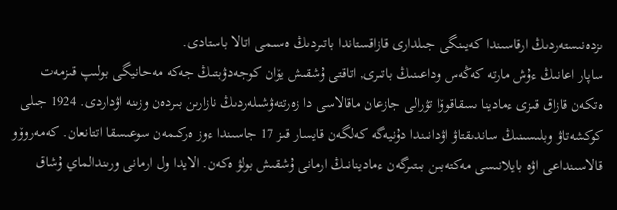ىزدەنىستەردىڭ ارقاسىندا كەيىنگى جىلدارى قازاقستاندا باتىردىڭ ەسىمى اتالا باستادى.
ساپار اعانىڭ ءۇش مارتە كەڭەس وداعىنىڭ باتىرى, اتاقتى ۇشقىش يۆان كوجەدۋبتىڭ جەكە مەحانيگى بولىپ قىزمەت ەتكەن قازاق قىزى ءمادينا ىسقاقوۆا تۋرالى جازعان ماقالاسى دا زەرتتەۋشىلەردىڭ نازارىن بىردەن وزىنە اۋداردى. 1924 جىلى كوكشەتاۋ وبلىسىنىڭ ساندىقتاۋ اۋدانىندا دۇنيەگە كەلگەن قايسار قىز 17 جاسىندا ءوز ەركىمەن سوعىسقا اتتانعان. كەمەروۆو قالاسىنداعى اۋە بايلانىسى مەكتەبىن بىتىرگەن ءمادينانىڭ ارمانى ۇشقىش بولۋ ەكەن. الايدا ول ارمانى ورىندالماي ۇشاق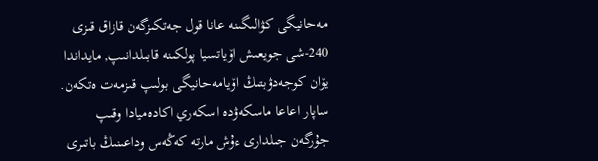مەحانيگى كۋالىگىنە عانا قول جەتكىزگەن قازاق قىزى 240-شى جويعىش اۆياتسيا پولكىنە قابىلدانىپ, مايداندا يۆان كوجەدۋبتىڭ اۆيامەحانيگى بولىپ قىزمەت ەتكەن.
ساپار اعاعا ماسكەۋدە اسكەري اكادەميادا وقىپ جۇرگەن جىلدارى ءۇش مارتە كەڭەس وداعىنىڭ باتىرى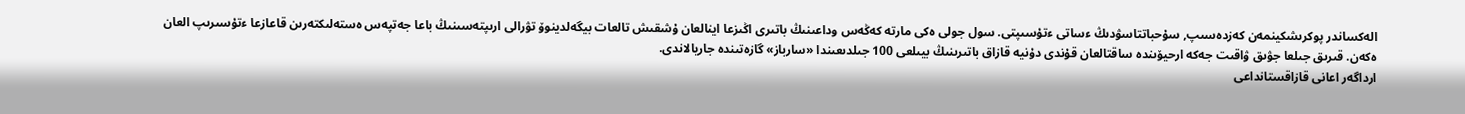الەكساندر پوكرىشكينمەن كەزدەسىپ, سۇحباتتاسۋدىڭ ءساتى ءتۇسىپتى. سول جولى ەكى مارتە كەڭەس وداعىنىڭ باتىرى اڭىزعا اينالعان ۇشقىش تالعات بيگەلدينوۆ تۋرالى ارىپتەسىنىڭ باعا جەتپەس ەستەلىكتەرىن قاعازعا ءتۇسىرىپ العان ەكەن. قىرىق جىلعا جۋىق ۋاقىت جەكە ارحيۆىندە ساقتالعان قۇندى دۇنيە قازاق باتىرىنىڭ بيىلعى 100 جىلدىعىندا «سارباز» گازەتىندە جاريالاندى.
ارداگەر اعانى قازاقستانداعى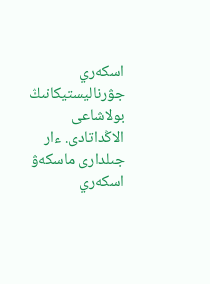اسكەري جۋرناليستيكانىڭ بولاشاعى الاڭداتادى. ءار جىلدارى ماسكەۋ اسكەري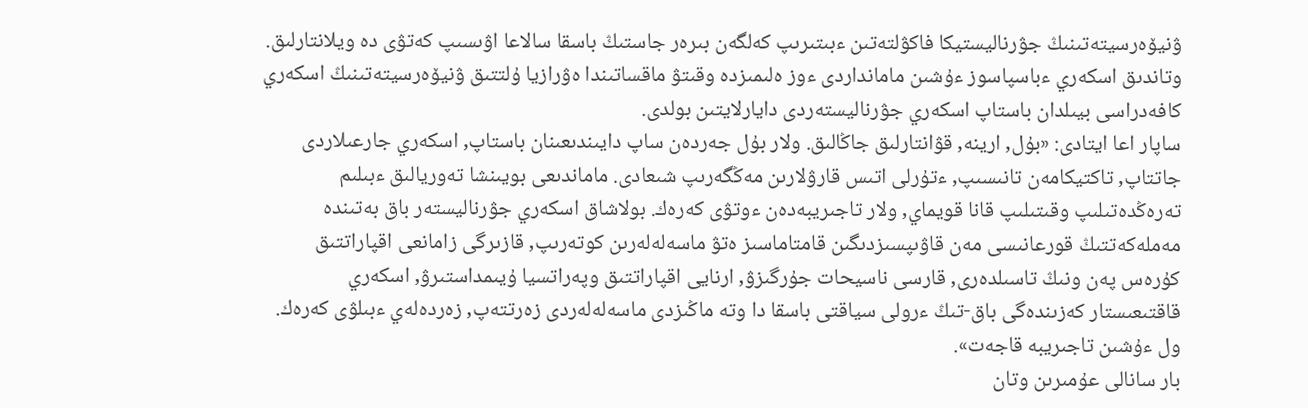ۋنيۆەرسيتەتىنىڭ جۋرناليستيكا فاكۋلتەتىن ءبىتىرىپ كەلگەن بىرەر جاستىڭ باسقا سالاعا اۋىسىپ كەتۋى دە ويلانتارلىق. وتاندىق اسكەري ءباسپاسوز ءۇشىن مامانداردى ءوز ەلىمىزدە وقىتۋ ماقساتىندا ەۋرازيا ۇلتتىق ۋنيۆەرسيتەتىنىڭ اسكەري كافەدراسى بيىلدان باستاپ اسكەري جۋرناليستەردى دايارلايتىن بولدى.
ساپار اعا ايتادى: «بۇل, ارينە, قۋانتارلىق جاڭالىق. ولار بۇل جەردەن ساپ دايىندىعىنان باستاپ, اسكەري جارعىلاردى جاتتاپ, تاكتيكامەن تانىسىپ, ءتۇرلى اتىس قارۋلارىن مەڭگەرىپ شىعادى. ماماندىعى بويىنشا تەوريالىق ءبىلىم تەرەڭدەتىلىپ وقىتىلىپ قانا قويماي, ولار تاجىريبەدەن ءوتۋى كەرەك. بولاشاق اسكەري جۋرناليستەر باق بەتىندە مەملەكەتتىڭ قورعانىسى مەن قاۋىپسىزدىگىن قامتاماسىز ەتۋ ماسەلەلەرىن كوتەرىپ, قازىرگى زامانعى اقپاراتتىق كۇرەس پەن ونىڭ تاسىلدەرى, قارسى ناسيحات جۇرگىزۋ, ارنايى اقپاراتتىق وپەراتسيا ۇيىمداستىرۋ, اسكەري قاقتىعىستار كەزىندەگى باق-تىڭ ءرولى سياقتى باسقا دا وتە ماڭىزدى ماسەلەلەردى زەرتتەپ, زەردەلەي ءبىلۋى كەرەك. ول ءۇشىن تاجىريبە قاجەت».
بار سانالى عۇمىرىن وتان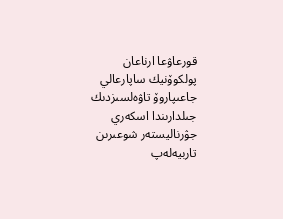قورعاۋعا ارناعان پولكوۆنيك ساپارعالي جاعىپاروۆ تاۋەلسىزدىك جىلدارىندا اسكەري جۋرناليستەر شوعىرىن تاربيەلەپ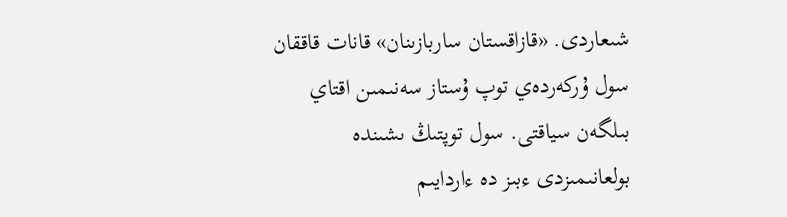شىعاردى. «قازاقستان ساربازىنان» قانات قاققان سول ۇركەردەي توپ ۇستاز سەنىمىن اقتاي بىلگەن سياقتى. سول توپتىڭ ىشىندە بولعانىمىزدى ءبىز دە ءاردايىم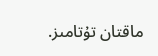ماقتان تۇتامىز.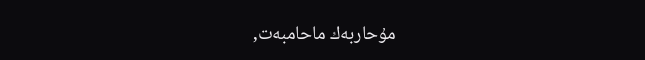مۇحاربەك ماحامبەت,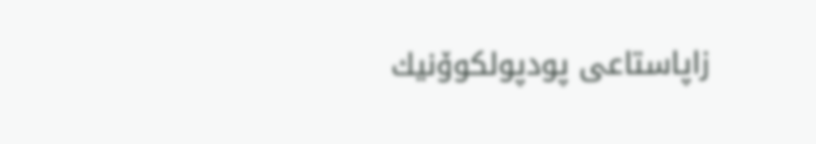زاپاستاعى پودپولكوۆنيك